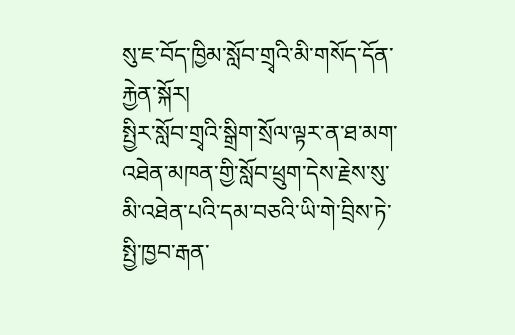སུ་ཇ་བོད་ཁྱིམ་སློབ་གྲྭའི་མི་གསོད་དོན་རྐྱེན་སྐོར།
སྤྱིར་སློབ་གྲྭའི་སྒྲིག་སྲོལ་ལྟར་ན་ཐ་མག་འཐེན་མཁན་གྱི་སློབ་ཕྲུག་དེས་རྗེས་སུ་མི་འཐེན་པའི་དམ་བཅའི་ཡི་གེ་བྲིས་ཏེ་སྤྱི་ཁྱབ་རྒན་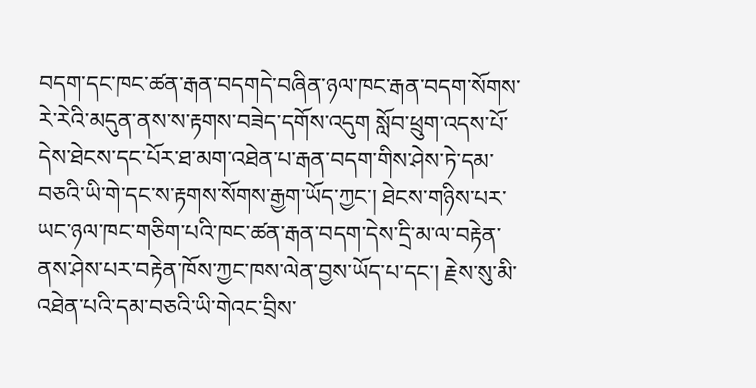བདག་དང་ཁང་ཚན་རྒན་བདགདེ་བཞིན་ཉལ་ཁང་རྒན་བདག་སོགས་རེ་རེའི་མདུན་ནས་ས་རྟགས་བཟེད་དགོས་འདུག སློབ་ཕྲུག་འདས་པོ་དེས་ཐེངས་དང་པོར་ཐ་མག་འཐེན་པ་རྒན་བདག་གིས་ཤེས་ཏེ་དམ་བཅའི་ཡི་གེ་དང་ས་རྟགས་སོགས་རྒྱག་ཡོད་ཀྱང་། ཐེངས་གཉིས་པར་ཡང་ཉལ་ཁང་གཅིག་པའི་ཁང་ཚན་རྒན་བདག་དེས་དྲི་མ་ལ་བརྟེན་ནས་ཤེས་པར་བརྟེན་ཁོས་ཀྱང་ཁས་ལེན་བྱས་ཡོད་པ་དང་། རྗེས་སུ་མི་འཐེན་པའི་དམ་བཅའི་ཡི་གེའང་བྲིས་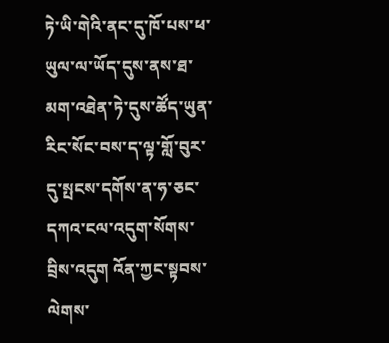ཏེ་ཡི་གེའི་ནང་དུ་ཁོ་པས་ཕ་ཡུལ་ལ་ཡོད་དུས་ནས་ཐ་མག་འཐེན་ཏེ་དུས་ཚོད་ཡུན་རིང་སོང་བས་ད་ལྟ་གློ་བུར་དུ་སྤངས་དགོས་ན་ཧ་ཅང་དཀའ་ངལ་འདུག་སོགས་བྲིས་འདུག འོན་ཀྱང་སྟབས་ལེགས་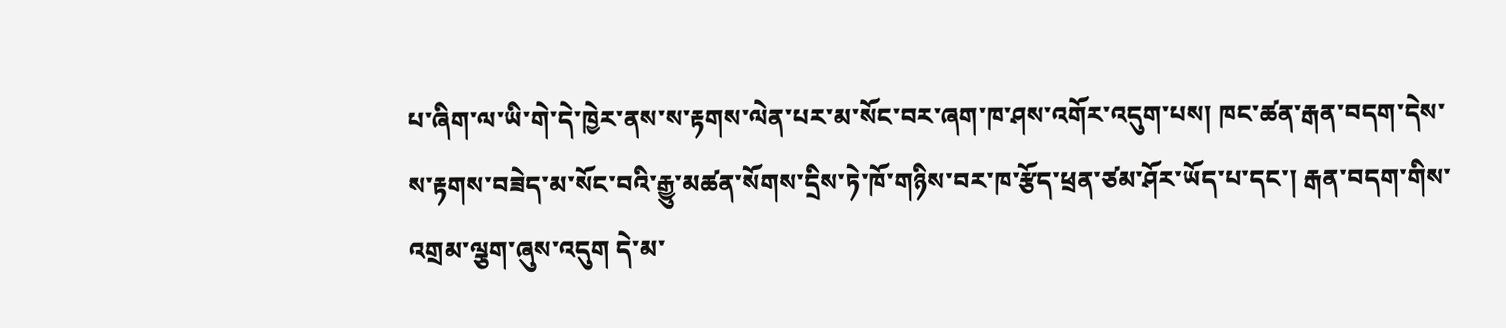པ་ཞིག་ལ་ཡི་གེ་དེ་ཁྱེར་ནས་ས་རྟགས་ལེན་པར་མ་སོང་བར་ཞག་ཁ་ཤས་འགོར་འདུག་པས། ཁང་ཚན་རྒན་བདག་དེས་ས་རྟགས་བཟེད་མ་སོང་བའི་རྒྱུ་མཚན་སོགས་དྲིས་ཏེ་ཁོ་གཉིས་བར་ཁ་རྩོད་ཕྲན་ཙམ་ཤོར་ཡོད་པ་དང་། རྒན་བདག་གིས་འགྲམ་ལྕག་ཞུས་འདུག དེ་མ་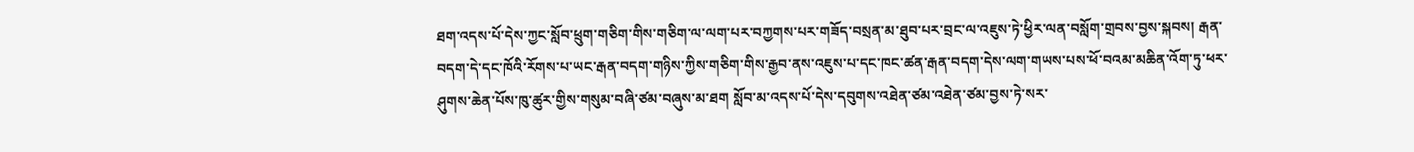ཐག་འདས་པོ་དེས་ཀྱང་སློབ་ཕྲུག་གཅིག་གིས་གཅིག་ལ་ལག་པར་བཀྱགས་པར་གཟོད་བསྲན་མ་ཐུབ་པར་བྲང་ལ་འཇུས་ཏེ་ཕྱིར་ལན་བསློག་གྲབས་བྱས་སྐབས། རྒན་བདག་དེ་དང་ཁོའི་རོགས་པ་ཡང་རྒན་བདག་གཉིས་ཀྱིས་གཅིག་གིས་རྒྱབ་ནས་འཇུས་པ་དང་ཁང་ཚན་རྒན་བདག་དེས་ལག་གཡས་པས་ཕོ་བའམ་མཆིན་འོག་ཏུ་ཕར་ཤུགས་ཆེན་པོས་ཁུ་ཚུར་གྱིས་གསུམ་བཞི་ཙམ་བཞུས་མ་ཐག སློབ་མ་འདས་པོ་དེས་དབུགས་འཐེན་ཙམ་འཐེན་ཙམ་བྱས་ཏེ་སར་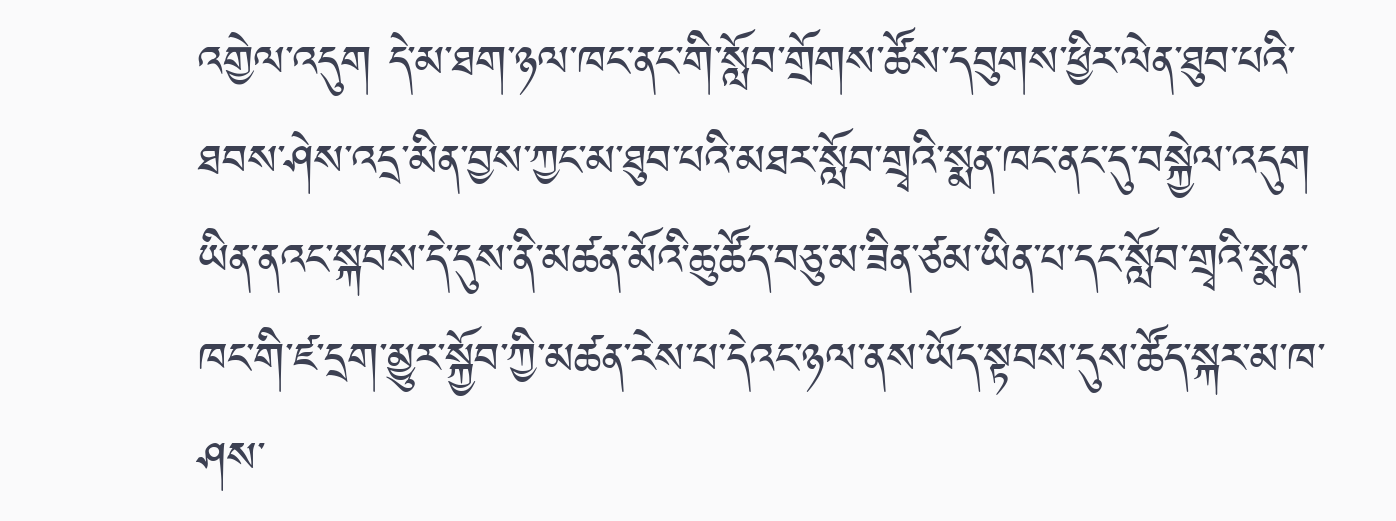འགྱེལ་འདུག དེ་མ་ཐག་ཉལ་ཁང་ནང་གི་སློབ་གྲོགས་ཚོས་དབུགས་ཕྱིར་ལེན་ཐུབ་པའི་ཐབས་ཤེས་འདྲ་མིན་བྱས་ཀྱང་མ་ཐུབ་པའི་མཐར་སློབ་གྲྭའི་སྨན་ཁང་ནང་དུ་བསྐྱེལ་འདུག ཡིན་ནའང་སྐབས་དེ་དུས་ནི་མཚན་མོའི་ཆུ་ཚོད་བཅུ་མ་ཟིན་ཙམ་ཡིན་པ་དང་སློབ་གྲྭའི་སྨན་ཁང་གི་ཛ་དྲག་མྱུར་སྐྱོབ་ཀྱི་མཚན་རེས་པ་དེའང་ཉལ་ནས་ཡོད་སྟབས་དུས་ཚོད་སྐར་མ་ཁ་ཤས་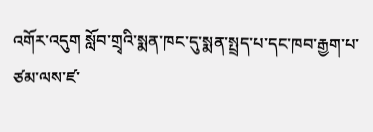འགོར་འདུག སློབ་གྲྭའི་སྨན་ཁང་དུ་སྨན་སྤྲད་པ་དང་ཁབ་རྒྱག་པ་ཙམ་ལས་ཛ་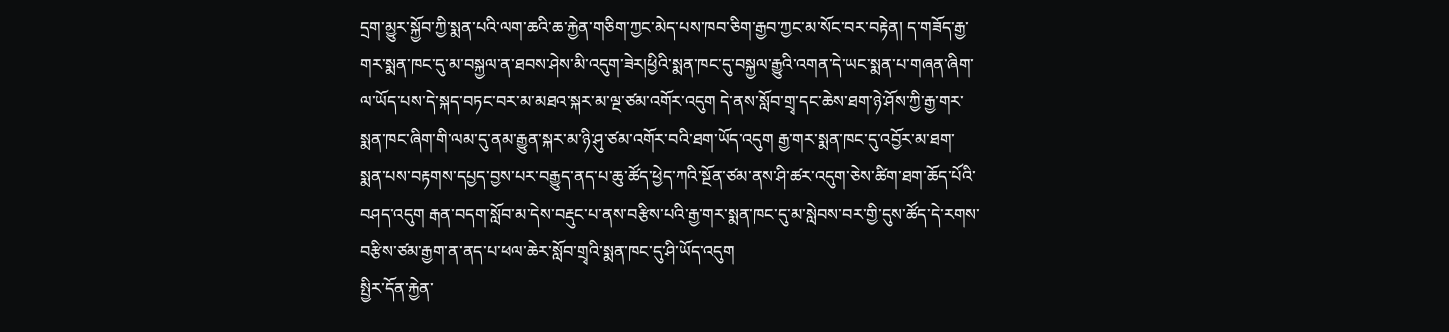དྲག་མྱུར་སྐྱོབ་ཀྱི་སྨན་པའི་ལག་ཆའི་ཆ་རྐྱེན་གཅིག་ཀྱང་མེད་པས་ཁབ་ཅིག་རྒྱབ་ཀྱང་མ་སོང་བར་བརྟེན། ད་གཟོད་རྒྱ་གར་སྨན་ཁང་དུ་མ་བསྐྱལ་ན་ཐབས་ཤེས་མི་འདུག་ཟེར།ཕྱིའི་སྨན་ཁང་དུ་བསྐྱལ་རྒྱུའི་འགན་དེ་ཡང་སྨན་པ་གཞན་ཞིག་ལ་ཡོད་པས་དེ་སྐད་བཏང་བར་མ་མཐའ་སྐར་མ་ལྔ་ཙམ་འགོར་འདུག དེ་ནས་སློབ་གྲྭ་དང་ཆེས་ཐག་ཉེ་ཤོས་ཀྱི་རྒྱ་གར་སྨན་ཁང་ཞིག་གི་ལམ་དུ་ནམ་རྒྱུན་སྐར་མ་ཉི་ཤུ་ཙམ་འགོར་བའི་ཐག་ཡོད་འདུག རྒྱ་གར་སྨན་ཁང་དུ་འབྱོར་མ་ཐག་སྨན་པས་བརྟགས་དཔྱད་བྱས་པར་བརྒྱུད་ནད་པ་ཆུ་ཚོད་ཕྱེད་ཀའི་སྔོན་ཙམ་ནས་ཤི་ཚར་འདུག་ཅེས་ཚིག་ཐག་ཆོད་པོའི་བཤད་འདུག རྒན་བདག་སློབ་མ་དེས་བརྡུང་པ་ནས་བརྩིས་པའི་རྒྱ་གར་སྨན་ཁང་དུ་མ་སླེབས་བར་གྱི་དུས་ཚོད་དེ་རགས་བརྩིས་ཙམ་རྒྱག་ན་ནད་པ་ཕལ་ཆེར་སློབ་གྲྭའི་སྨན་ཁང་དུ་ཤི་ཡོད་འདུག
སྤྱིར་དོན་རྐྱེན་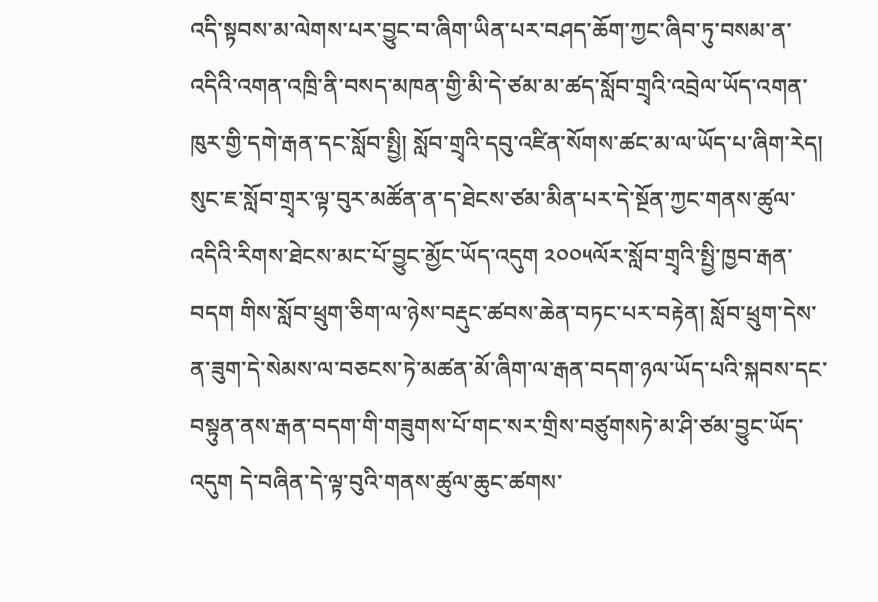འདི་སྟབས་མ་ལེགས་པར་བྱུང་བ་ཞིག་ཡིན་པར་བཤད་ཆོག་ཀྱང་ཞིབ་ཏུ་བསམ་ན་འདིའི་འགན་འཁྲི་ནི་བསད་མཁན་གྱི་མི་དེ་ཙམ་མ་ཚད་སློབ་གྲྭའི་འབྲེལ་ཡོད་འགན་ཁུར་གྱི་དགེ་རྒན་དང་སློབ་སྤྱི། སློབ་གྲྭའི་དབུ་འཛིན་སོགས་ཚང་མ་ལ་ཡོད་པ་ཞིག་རེད། སུང་ཇ་སློབ་གྲྭར་ལྟ་བུར་མཚོན་ན་ད་ཐེངས་ཙམ་མིན་པར་དེ་སྔོན་ཀྱང་གནས་ཚུལ་འདིའི་རིགས་ཐེངས་མང་པོ་བྱུང་མྱོང་ཡོད་འདུག ༢༠༠༥ལོར་སློབ་གྲྭའི་སྤྱི་ཁྱབ་རྒན་བདག གིས་སློབ་ཕྲུག་ཅིག་ལ་ཉེས་བརྡུང་ཚབས་ཆེན་བཏང་པར་བརྟེན། སློབ་ཕྲུག་དེས་ན་ཟུག་དེ་སེམས་ལ་བཅངས་ཏེ་མཚན་མོ་ཞིག་ལ་རྒན་བདག་ཉལ་ཡོད་པའི་སྐབས་དང་བསྟུན་ནས་རྒན་བདག་གི་གཟུགས་པོ་གང་སར་གྲིས་བཙུགསཏེ་མ་ཤི་ཙམ་བྱུང་ཡོད་འདུག དེ་བཞིན་དེ་ལྟ་བུའི་གནས་ཚུལ་ཆུང་ཚགས་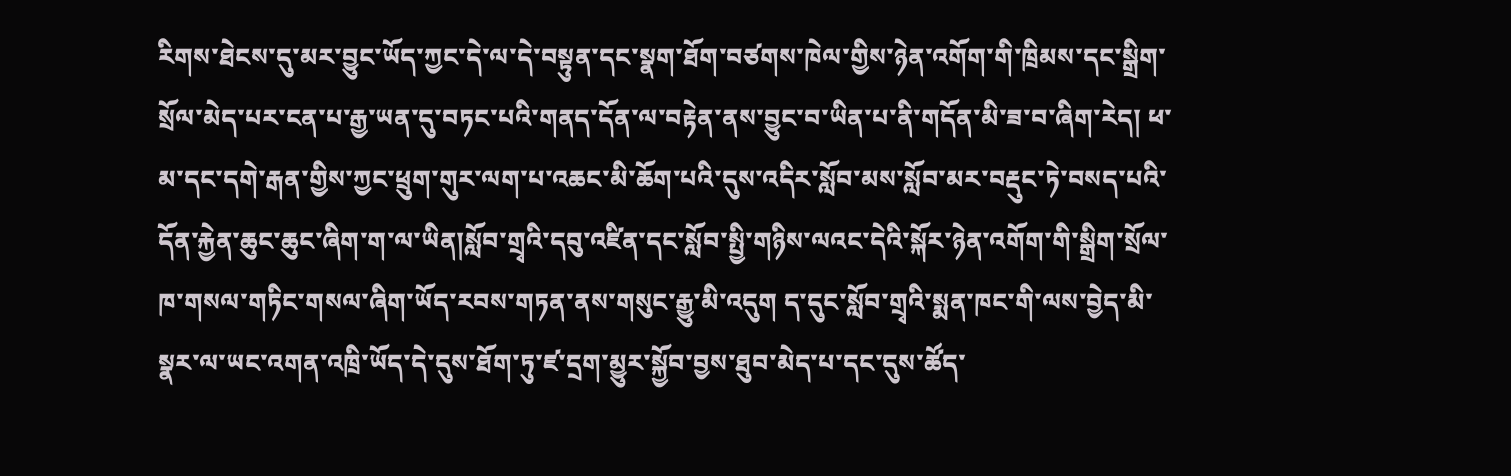རིགས་ཐེངས་དུ་མར་བྱུང་ཡོད་ཀྱང་དེ་ལ་དེ་བསྟུན་དང་སྣག་ཐོག་བཙགས་ཁེལ་གྱིས་ཉེན་འགོག་གི་ཁྲིམས་དང་སྒྲིག་སྲོལ་མེད་པར་ངན་པ་རྒྱ་ཡན་དུ་བཏང་པའི་གནད་དོན་ལ་བརྟེན་ནས་བྱུང་བ་ཡིན་པ་ནི་གདོན་མི་ཟ་བ་ཞིག་རེད། ཕ་མ་དང་དགེ་རྒན་གྱིས་ཀྱང་ཕྲུག་གུར་ལག་པ་འཆང་མི་ཆོག་པའི་དུས་འདིར་སློབ་མས་སློབ་མར་བརྡུང་ཏེ་བསད་པའི་དོན་རྐྱེན་ཆུང་ཆུང་ཞིག་ག་ལ་ཡིན།སློབ་གྲྭའི་དབུ་འཛིན་དང་སློབ་སྤྱི་གཉིས་ལའང་དེའི་སྐོར་ཉེན་འགོག་གི་སྒྲིག་སྲོལ་ཁ་གསལ་གཏིང་གསལ་ཞིག་ཡོད་རབས་གཏན་ནས་གསུང་རྒྱུ་མི་འདུག ད་དུང་སློབ་གྲྭའི་སྨན་ཁང་གི་ལས་བྱེད་མི་སྣར་ལ་ཡང་འགན་འཁྲི་ཡོད་དེ་དུས་ཐོག་ཏུ་ཛ་དྲག་མྱུར་སྐྱོབ་བྱས་ཐུབ་མེད་པ་དང་དུས་ཚོད་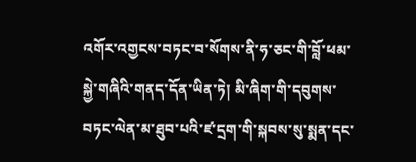འགོར་འགྱངས་བཏང་བ་སོགས་ནི་ཧ་ཅང་གི་བློ་ཕམ་སྐྱེ་གཞིའི་གནད་དོན་ཡིན་ཏེ། མི་ཞིག་གི་དབུགས་བཏང་ལེན་མ་ཐུབ་པའི་ཛ་དྲག་གི་སྐབས་སུ་སྨན་དང་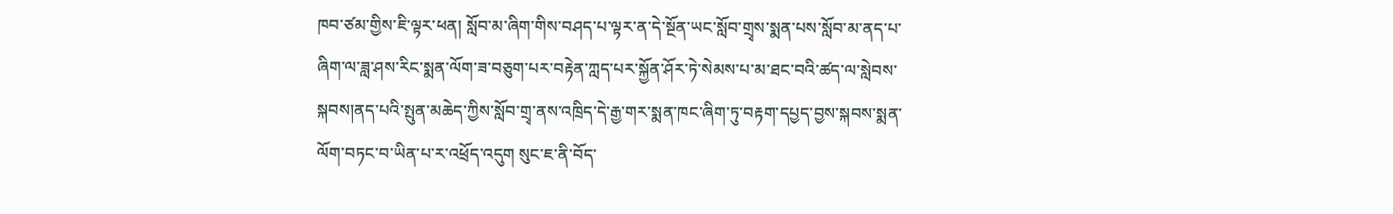ཁབ་ཙམ་གྱིས་ཇི་ལྟར་ཕན། སློབ་མ་ཞིག་གིས་བཤད་པ་ལྟར་ན་དེ་སྔོན་ཡང་སློབ་གྲྭས་སྨན་པས་སློབ་མ་ནད་པ་ཞིག་ལ་ཟླ་ཤས་རིང་སྨན་ལོག་ཟ་བཅུག་པར་བརྟེན་ཀླད་པར་སྐྱོན་ཤོར་ཏེ་སེམས་པ་མ་ཐང་བའི་ཚད་ལ་སླེབས་སྐབས།ནད་པའི་སྤུན་མཆེད་ཀྱིས་སློབ་གྲྭ་ནས་འཁྲིད་དེ་རྒྱ་གར་སྨན་ཁང་ཞིག་ཏུ་བརྟག་དཔྱད་བྱས་སྐབས་སྨན་ལོག་བཏང་བ་ཡིན་པ་ར་འཕྲོད་འདུག སུང་ཇ་ནི་བོད་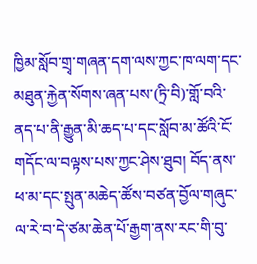ཁྱིམ་སློབ་གྲྭ་གཞན་དག་ལས་ཀྱང་ཁ་ལག་དང་མཐུན་རྐྱེན་སོགས་ཞན་པས་(ཏྲི་བི)་གློ་བའི་ནད་པ་ནི་རྒྱུན་མི་ཆད་པ་དང་སློབ་མ་ཚོའི་ངོ་གདོང་ལ་བལྟས་པས་ཀྱང་ཤེས་ཐུབ། བོད་ནས་ཕ་མ་དང་སྤུན་མཆེད་ཚོས་བཙན་བྱོལ་གཞུང་ལ་རེ་བ་དེ་ཙམ་ཆེན་པོ་རྒྱག་ནས་རང་གི་བུ་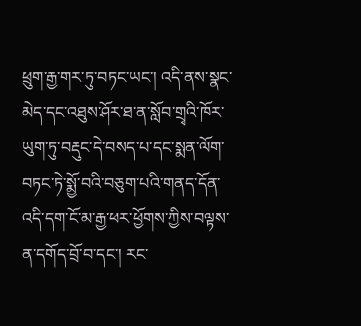ཕྲུག་རྒྱ་གར་ཏུ་བཏང་ཡང་། འདི་ནས་སྣང་མེད་དང་འཐུས་ཤོར་ཐ་ན་སློབ་གྲྭའི་ཁོར་ཡུག་ཏུ་བརྡུང་དེ་བསད་པ་དང་སྨན་ལོག་བཏང་ཏེ་སྨྱོ་བའི་བཅུག་པའི་གནད་དོན་འདི་དག་ངོ་མ་རྒྱ་ཕར་ཕྱོགས་ཀྱིས་བལྟས་ན་དགོད་བྲོ་བ་དང་། རང་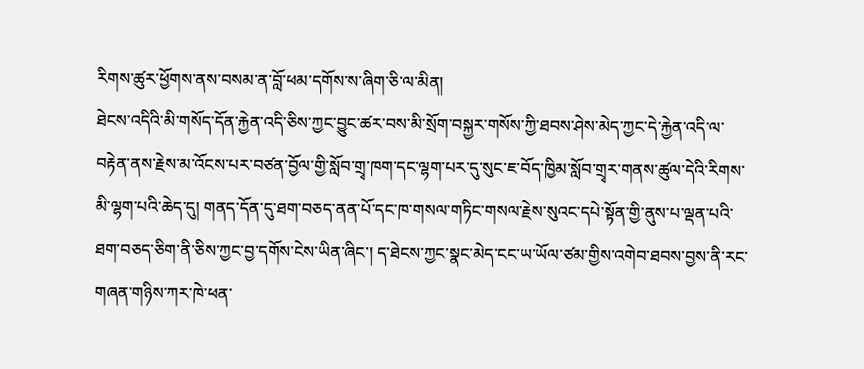རིགས་ཚུར་ཕྱོགས་ནས་བསམ་ན་བློ་ཕམ་དགོས་ས་ཞིག་ཅི་ལ་མིན།
ཐེངས་འདིའི་མི་གསོད་དོན་རྐྱེན་འདི་ཅིས་ཀྱང་བྱུང་ཚར་བས་མི་སྲོག་བསྐྱར་གསོས་ཀྱི་ཐབས་ཤེས་མེད་ཀྱང་དེ་རྐྱེན་འདི་ལ་བརྟེན་ནས་རྗེས་མ་འོངས་པར་བཙན་བྱོལ་གྱི་སློབ་གྲྭ་ཁག་དང་ལྷག་པར་དུ་སུང་ཇ་བོད་ཁྱིམ་སློབ་གྲྭར་གནས་ཚུལ་དེའི་རིགས་མི་ལྷག་པའི་ཆེད་དུ། གནད་དོན་དུ་ཐག་བཅད་ནན་པོ་དང་ཁ་གསལ་གཏིང་གསལ་རྗེས་སུའང་དཔེ་སྟོན་གྱི་ནུས་པ་ལྡན་པའི་ཐག་བཅད་ཅིག་ནི་ཅིས་ཀྱང་བྱ་དགོས་ངེས་ཡིན་ཞིང་། ད་ཐེངས་ཀྱང་སྣང་མེད་ངང་ཡ་ཡོལ་ཙམ་གྱིས་འགེབ་ཐབས་བྱས་ནི་རང་གཞན་གཉིས་ཀར་ཁེ་ཕན་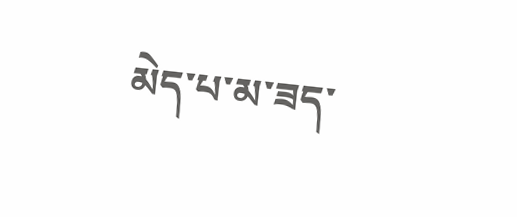མེད་པ་མ་ཟད་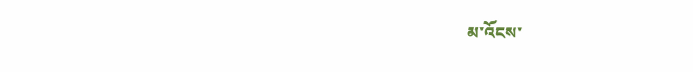མ་འོངས་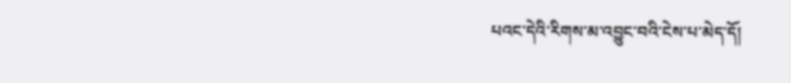པའང་དེའི་རིགས་མ་འབྱུང་བའི་ངེས་པ་མེད་དོ།